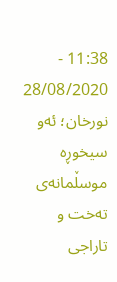11:38 - 28/08/2020
نورخان؛ ئەو سیخوڕە موسڵمانەی تەخت و تاراجی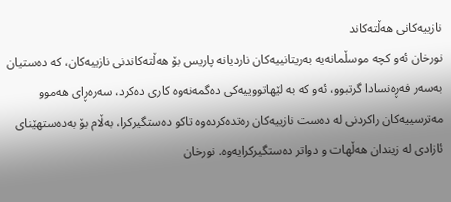نازییەکانی هەڵتەکاند
نورخان ئەو کچە موسڵمانەیە بەریتانییەکان ناردیانە پاریس بۆ هەڵتەکاندنی نازییەکان، کە دەستیان بەسەر فەڕەنسادا گرتبوو، ئەو کە بە لێهاتووییەکی دەگمەنەوە کاری دەکرد، سەرەڕای هەموو مەترسییەکان راکردنی لە دەست نازییەکان رەتدەکردەوە تاکو دەستگیرکرا، بەڵام بۆ بەدەستهێنای ئازادی لە زیندان هەڵهات و دواتر دەستگیرکرایەوە. نورخان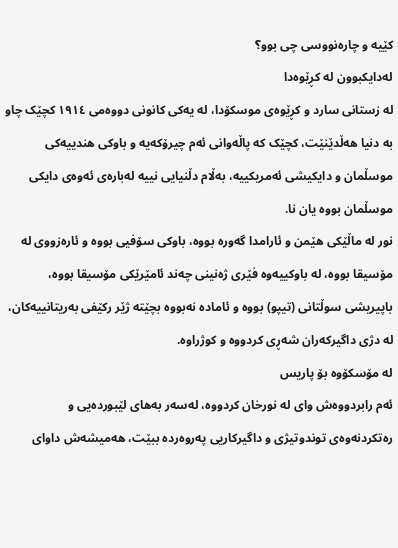کێیە و چارەنووسی چی بوو؟
لەدایکبوون لە کڕێوەدا
لە زستانی سارد و کڕێوەی موسکۆدا، لە یەکی کانونی دووەمی ١٩١٤ کچێک چاو بە دنیا هەڵدێنێت، کچێک کە پاڵەوانی ئەم چیرۆکەیە و باوکی هندییەکی موسڵمان و دایکیشی ئەمریکییە، بەڵام دڵنیایی نییە لەبارەی ئەوەی دایکی موسڵمان بووە یان نا.
نور لە ماڵێکی هێمن و ئارامدا گەورە بووە، باوکی سۆفیی بووە و ئارەزووی لە مۆسیقا بووە، لە باوکییەوە فێری ژەنینی چەند ئامێرێکی مۆسیقا بووە، باپیریشی سوڵتانی (تیپو) بووە و ئامادە نەبووە بچێتە ژێر رکێفی بەریتانییەکان، لە دژی داگیرکەران شەڕی کردووە و کوژراوە.
لە مۆسکۆوە بۆ پاریس
ئەم رابردووەش وای لە نورخان کردووە، لەسەر بەهای لێبوردەیی و رەتکردنەوەی توندوتیژی و داگیرکاریی پەروەردە ببێت، هەمیشەش داوای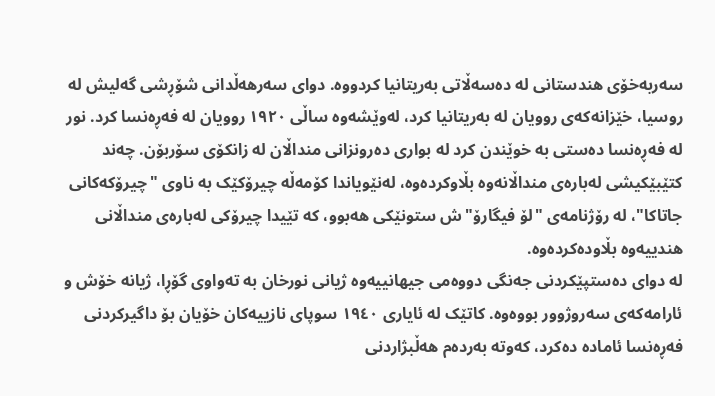سەربەخۆی هندستانی لە دەسەڵاتی بەریتانیا کردووە. دوای سەرهەڵدانی شۆڕشی گەلیش لە روسیا، خێزانەکەی روویان لە بەریتانیا کرد، لەوێشەوە ساڵی ١٩٢٠ روویان لە فەڕەنسا کرد. نور لە فەڕەنسا دەستی بە خوێندن کرد لە بواری دەرونزانی منداڵان لە زانکۆی سۆربۆن. چەند کتێبێکیشی لەبارەی منداڵانەوە بڵاوکردەوە، لەنێویاندا کۆمەڵە چیرۆکێک بە ناوی "چیرۆکەکانی جاتاکا"، لە رۆژنامەی "لۆ فیگارۆ"ش ستونێکی هەبوو، کە تێیدا چیرۆکی لەبارەی منداڵانی هندییەوە بڵاودەکردەوە.
لە دوای دەستپێکردنی جەنگی دووەمی جیهانییەوە ژیانی نورخان بە تەواوی گۆڕا، ژیانە خۆش و ئارامەکەی سەروژوور بووەوە. کاتێک لە ئایاری ١٩٤٠ سوپای نازییەکان خۆیان بۆ داگیرکردنی فەڕەنسا ئامادە دەکرد، کەوتە بەردەم هەڵبژاردنی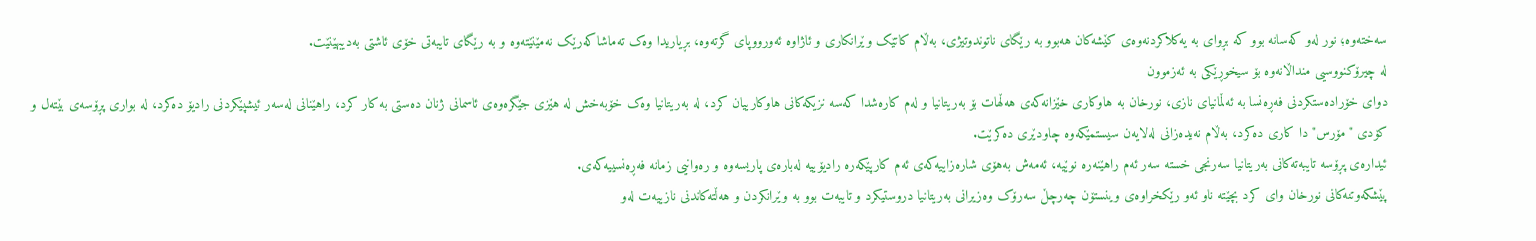سەختەوە؛ نور لەو کەسانە بوو کە بڕوای بە یەکلاکردنەوەی کێشەکان هەبوو بە رێگای ناتوندوتیژی، بەڵام کاتێک وێرانکاری و ئاژاوە ئەورووپای گرتەوە، بڕیاریدا وەک تەماشاکەرێک نەمێنێتەوە و بە رێگای تایبەتی خۆی ئاشتی بەدیبهێنێت.
لە چیرۆکنووسیی منداڵانەوە بۆ سیخوڕێکی بە ئەزموون
دوای خۆرادەستکردنی فەڕەنسا بە ئەڵمانیای نازی، نورخان بە هاوکاری خێزانەکەی هەڵهات بۆ بەریتانیا و لەم کارەشدا کەسە نزیکەکانی هاوکارییان کرد، لە بەریتانیا وەک خۆبەخش لە هێزی جێگرەوەی ئاسمانی ژنان دەستی بە کار کرد، راهێنانی لەسەر ئیشپێکردنی رادیۆ دەکرد، لە بواری پڕۆسەی بێتەل و کۆدی "مۆرس"دا کاری دەکرد، بەڵام نەیدەزانی لەلایەن سیستمێکەوە چاودێری دەکرێت.
ئیدارەی پڕۆسە تایبەتەکانی بەریتانیا سەرنجی خستە سەر ئەم راهێنەرە نوێیە، ئەمەش بەهۆی شارەزاییەکەی ئەم کارپێکەرە رادیۆییە لەبارەی پاریسەوە و رەوانیی زمانە فەڕەنسییەکەی.
پێشکەوتنەکانی نورخان وای کرد بچێتە ناو ئەو رێکخراوەی وینستۆن چەرچڵ سەرۆک وەزیرانی بەریتانیا دروستیکرد و تایبەت بوو بە وێرانکردن و هەڵتەکاندنی نازییەت لەو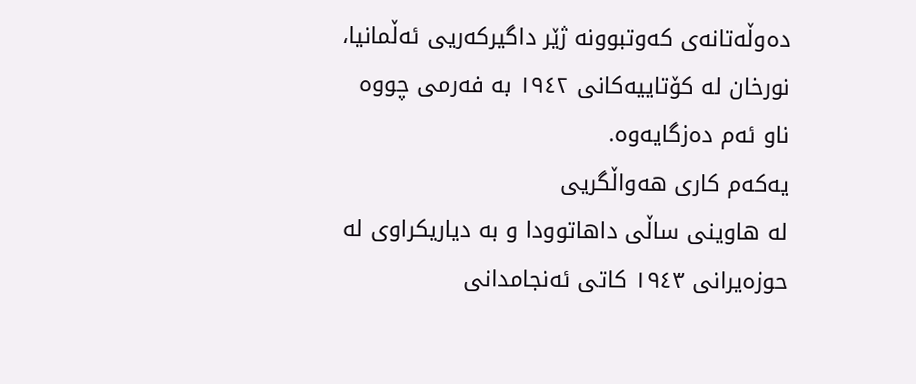دەوڵەتانەی کەوتبوونە ژێر داگیرکەریی ئەڵمانیا، نورخان لە کۆتاییەکانی ١٩٤٢ بە فەرمی چووە ناو ئەم دەزگایەوە.
یەکەم کاری هەواڵگریی
لە هاوینی ساڵی داهاتوودا و بە دیاریکراوی لە حوزەیرانی ١٩٤٣ کاتی ئەنجامدانی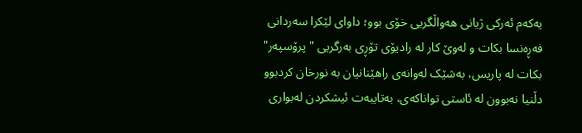یەکەم ئەرکی ژیانی هەواڵگریی خۆی بوو؛ داوای لێکرا سەردانی فەڕەنسا بکات و لەوێ کار لە رادیۆی تۆڕی بەرگریی "پرۆسپەر" بکات لە پاریس، بەشێک لەوانەی راهێنانیان بە نورخان کردبوو دڵنیا نەبوون لە ئاستی تواناکەی، بەتایبەت ئیشکردن لەبواری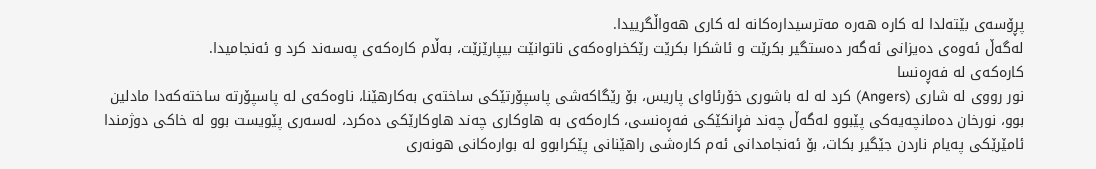پڕۆسەی بێتەلدا لە کارە هەرە مەترسیدارەکانە لە کاری هەواڵگرییدا.
لەگەڵ ئەوەی دەیزانی ئەگەر دەستگیر بکرێت و ئاشکرا بکرێت رێکخراوەکەی ناتوانێت بیپارێزێت، بەڵام کارەکەی پەسەند کرد و ئەنجامیدا.
کارەکەی لە فەڕەنسا
نور رووی لە شاری (Angers) کرد لە لە باشوری خۆرئاوای پاریس، بۆ رێگاکەشی پاسپۆرتێکی ساختەی بەکارهێنا، ناوەکەی لە پاسپۆرتە ساختەکەدا مادلین بوو، نورخان دەمانچەیەکی پێبوو لەگەڵ چەند فڕانکێکی فەڕەنسی، کارەکەی بە هاوکاری چەند هاوکارێکی دەکرد، لەسەری پێویست بوو لە خاکی دوژمندا ئامێرێکی پەیام ناردن جێگیر بکات، بۆ ئەنجامدانی ئەم کارەشی راهێنانی پێکرابوو لە بوارەکانی هونەری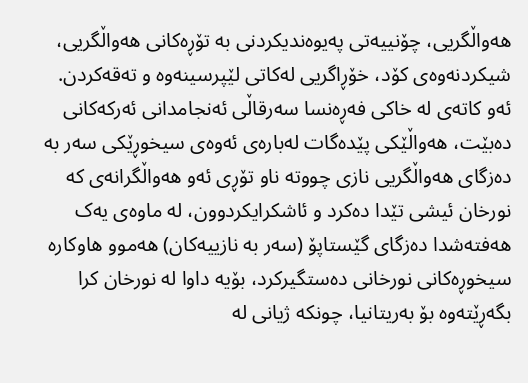هەواڵگریی، چۆنییەتی پەیوەندیکردنی بە تۆڕەکانی هەواڵگریی، شیکردنەوەی کۆد، خۆڕاگریی لەکاتی لێپرسینەوە و تەقەکردن.
ئەو کاتەی لە خاکی فەڕەنسا سەرقاڵی ئەنجامدانی ئەرکەکانی دەبێت، هەواڵێکی پێدەگات لەبارەی ئەوەی سیخوڕێکی سەر بە دەزگای هەواڵگریی نازی چووتە ناو تۆڕی ئەو هەواڵگرانەی کە نورخان ئیشی تێدا دەکرد و ئاشکرایکردوون، لە ماوەی یەک هەفتەشدا دەزگای گێستاپۆ (سەر بە نازییەکان) هەموو هاوکارە سیخوڕەکانی نورخانی دەستگیرکرد، بۆیە داوا لە نورخان کرا بگەڕێتەوە بۆ بەریتانیا، چونکە ژیانی لە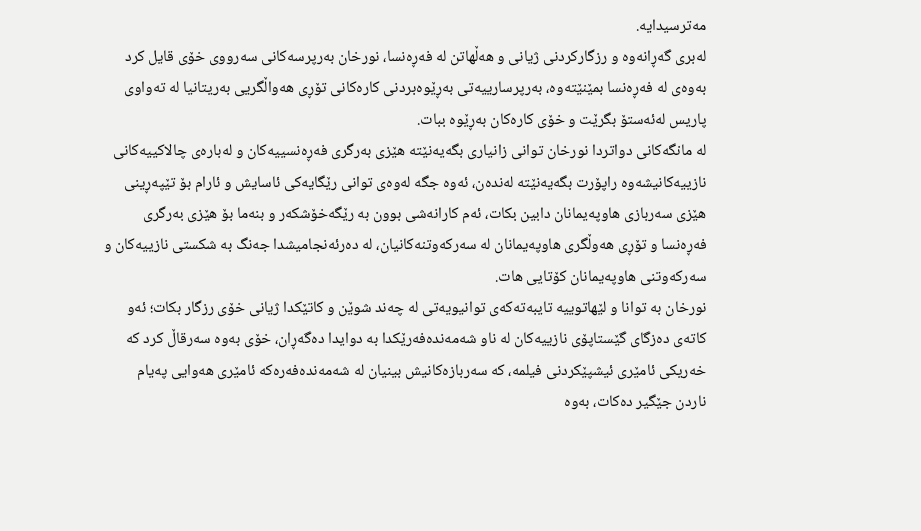مەترسیدایە.
لەبری گەڕانەوە و رزگارکردنی ژیانی و هەڵهاتن لە فەڕەنسا، نورخان بەرپرسەکانی سەرووی خۆی قایل کرد بەوەی لە فەڕەنسا بمێنێتەوە، بەرپرسارییەتی بەڕێوەبردنی کارەکانی تۆڕی هەواڵگریی بەریتانیا لە تەواوی پاریس لەئەستۆ بگرێت و خۆی کارەکان بەڕێوە ببات.
لە مانگەکانی دواتردا نورخان توانی زانیاری بگەیەنێتە هێزی بەرگری فەڕەنسییەکان و لەبارەی چالاکییەکانی نازییەکانیشەوە راپۆرت بگەیەنێتە لەندەن، ئەوە جگە لەوەی توانی رێگایەکی ئاسایش و ئارام بۆ تێپەڕینی هێزی سەربازی هاوپەیمانان دابین بکات، ئەم کارانەشی بوون بە رێگەخۆشکەر و بنەما بۆ هێزی بەرگری فەڕەنسا و تۆڕی هەوڵگری هاوپەیمانان لە سەرکەوتنەکانیان، لە دەرئەنجامیشدا جەنگ بە شکستی نازییەکان و سەرکەوتنی هاوپەیمانان کۆتایی هات.
نورخان بە توانا و لێهاتوییە تایبەتەکەی توانیویەتی لە چەند شوێن و کاتێکدا ژیانی خۆی رزگار بکات؛ ئەو کاتەی دەزگای گێستاپۆی نازییەکان لە ناو شەمەندەفەرێکدا بە دوایدا دەگەڕان، خۆی بەوە سەرقاڵ کرد کە خەریکی ئامێری ئیشپێکردنی فیلمە، کە سەربازەکانیش بینیان لە شەمەندەفەرەکە ئامێری هەوایی پەیام ناردن جێگیر دەکات، بەوە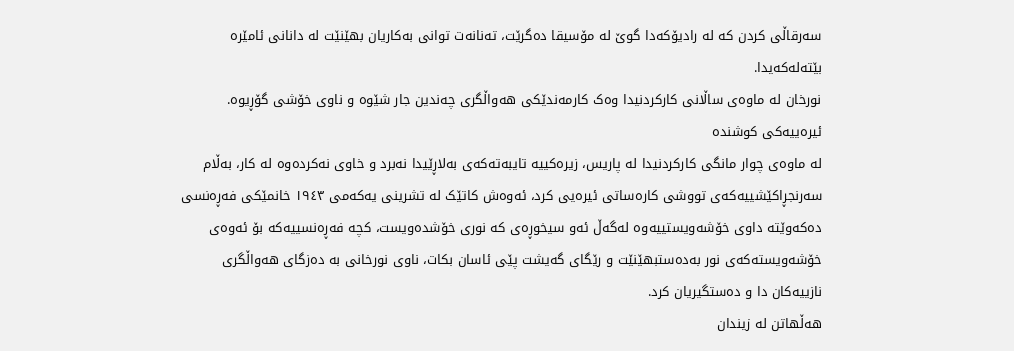سەرقاڵی کردن کە لە رادیۆکەدا گوێ لە مۆسیقا دەگرێت، تەنانەت توانی بەکاریان بهێنێت لە دانانی ئامێرە بێتەلەکەیدا.
نورخان لە ماوەی ساڵانی کارکردنیدا وەک کارمەندێکی هەواڵگری چەندین جار شێوە و ناوی خۆشی گۆڕیوە.
ئیرەییەکی کوشندە
لە ماوەی چوار مانگی کارکردنیدا لە پاریس، زیرەکییە تایبەتەکەی بەلاڕێیدا نەبرد و خاوی نەکردەوە لە کار، بەڵام سەرنجڕاکێشییەکەی تووشی کارەساتی ئیرەیی کرد، ئەوەش کاتێک لە تشرینی یەکەمی ١٩٤٣ خانمێکی فەڕەنسی دەکەوێتە داوی خۆشەویستییەوە لەگەڵ ئەو سیخوڕەی کە نوری خۆشدەویست، کچە فەڕەنسییەکە بۆ ئەوەی خۆشەویستەکەی نور بەدەستبهێنێت و رێگای گەیشت پێی ئاسان بکات، ناوی نورخانی بە دەزگای هەواڵگری نازییەکان دا و دەستگیریان کرد.
هەڵهاتن لە زیندان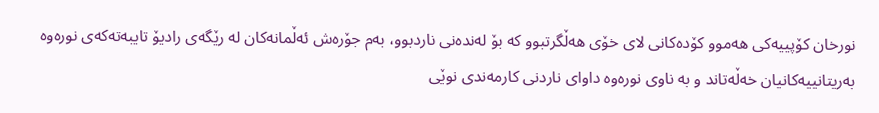نورخان کۆپییەکی هەموو کۆدەکانی لای خۆی هەڵگرتبوو کە بۆ لەندەنی ناردبوو، بەم جۆرەش ئەڵمانەکان لە رێگەی رادیۆ تایبەتەکەی نورەوە بەریتانییەکانیان خەڵەتاند و بە ناوی نورەوە داوای ناردنی کارمەندی نوێی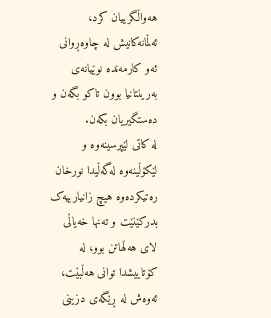هەواڵگرییان کرد، ئەڵمانەکانیش لە چاوەڕوانی ئەو کارمەندە نوێیانەی بەرینتانیا بوون تاکو بگەن و دەستگیریان بکەن.
لە کاتی لێپرسینەوە و لێکۆڵینەوە لەگەڵیدا نورخان رەتیکردەوە هیچ زانیارییەک بدرکێنێت و تەنها خەیاڵی لای هەڵهاتن بوو، لە کۆتاییشدا توانی هەڵبێت، ئەوەش لە ڕێگەی دزینی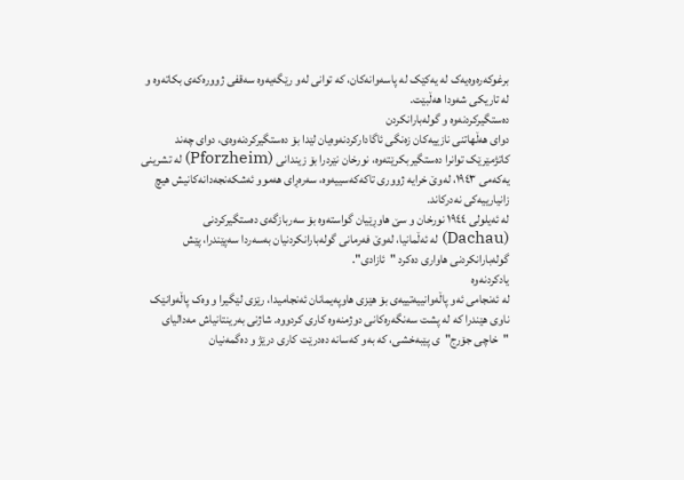برغوکەرەوەیەک لە یەکێک لە پاسەوانەکان، کە توانی لەو رێگەیەوە سەقفی ژوورەکەی بکاتەوە و لە تاریکی شەودا هەڵبێت.
دەستگیرکردنەوە و گولەبارانکردن
دوای هەڵهاتنی نازییەکان زەنگی ئاگادارکردنەوەیان لێدا بۆ دەستگیرکردنەوەی، دوای چەند کاتژمێرێک توانرا دەستگیربکرێتەوە، نورخان نێردرا بۆ زیندانی (Pforzheim) لە تشرینی یەکەمی ١٩٤٣، لەوێ خرایە ژووری تاکەکەسییەوە، سەرەڕای هەموو ئەشکەنجەدانەکانیش هیچ زانیارییەکی نەدرکاند.
لە ئەیلولی ١٩٤٤ نورخان و سێ هاوڕێیان گواستەوە بۆ سەربازگەی دەستگیرکردنی (Dachau) لە ئەڵمانیا، لەوێ فەرمانی گولەبارانکردنیان بەسەردا سەپێندرا، پێش گولەبارانکردنی هاواری دەکرد "ئازادی".
یادکردنەوە
لە ئەنجامی ئەو پاڵەوانییەتییەی بۆ هێزی هاوپەیمانان ئەنجامیدا، رێزی لێگیرا و وەک پاڵەوانێک ناوی هێندرا کە لە پشت سەنگەرەکانی دوژمنەوە کاری کردووە. شاژنی بەرینتانیاش مەدالیای "خاچی جۆرج"ی پێبەخشی، کە بەو کەسانە دەدرێت کاری درێژ و دەگمەنیان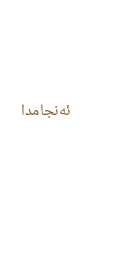ئەنجامدا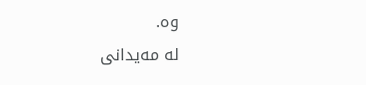وە.
لە مەیدانی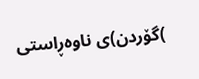)گۆردن)ی ناوەڕاستی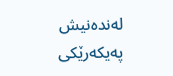لەندەنیش پەیکەرێکی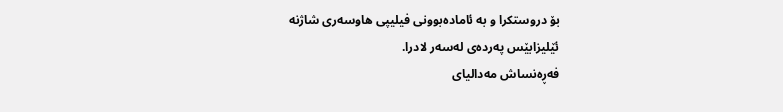بۆ دروستکرا و بە ئامادەبوونی فیلیپی هاوسەری شاژنە ئێلیزابێس پەردەی لەسەر لادرا.
فەڕەنساش مەدالیای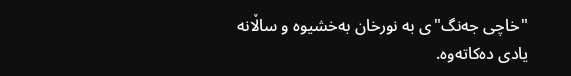"خاچی جەنگ"ی بە نورخان بەخشیوە و ساڵانە یادی دەکاتەوە.